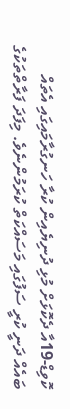ކޮވިޑް-19އާ ދެކޮޅަށް މުޅި ދުނިޔެއިން ކުރާ ހަނގުރާމައިގައި އެތައް ބައެއް ދަނީ ކުރީ ސަފުގައި މަސައްކަތް ކުރަމުންނެވެ. މިފަދަ ފަރާތްތަކުގެ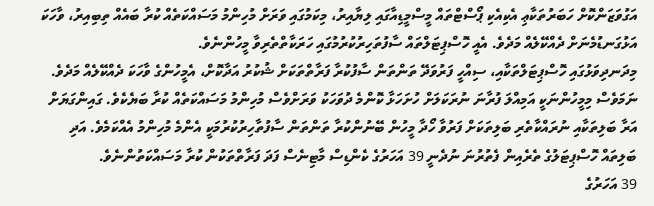އަގުވަޒަންކޮށް ހަބަރުތަކާޢި އެކިއެކި ޕޯސްޓްތައް މީސްމީޑިއާގައި ލިޔާއިރު، މިކަމުގައި ވަރަށް މުހިންމު މަސައްކަތެއް ކުރާ ބައެއް ތިބިއިރު، ވާހަކަ އަޅުގަނޑުމެނަށް ދެއްކޭލެއް މަދެވެ. އެއީ ހޮސްޕިޓަލްތައް ސާފުތަހިރުކުރުމުގައި ހަރަކާތްތެރިވާ މީހުންނެވެ.
މިދަނދިވަޅުގައި ހޮސްޕިޓަލްތަކާއި، ސިއްހީ ފަރުވަދޭ ތަންތަން ސާފުކުރާ ފަރާތްތަކަށް ޝުކުރު އަދާކޮށް، އެމީހުންގެ ވާހަކަ ދެއްކޭލެއް މަދެވެ. ނަމަވެސް މިމީހުންނަކީ އަމިއްލަ ފުރާނަ ނުރަކަލަށް ހުށަހަޅާ ކޮންމެ ދުވަހަކު ވަރަށްވެސް މުހިންމު މަސައްކަތެއް ކުރާ ބަޔެކެވެ. ގައިންގަޔަށް އަރާ ބަލިތަކާއި ނުރައްކާތެރި ބަލިތަކަށް ފަރުވާ ހޯދާ މީހުން ބޭނުންކުރާ ތަންތަން ސާފުތާހިރުކުރުމަކީ އެންމެ މުހިންމު އެއްކަމެވެ. އަދި ބަލިތައް ހޮސްޕިޓަލުގެ ތެރެއިން ފެތުރުނަ ނުދެނީ 39 އަހަރުގެ ކެންޑިސް މާޓިނެސް ފަދަ ފަރާތްތަކުން ކުރާ މަސައްކަތުންނެވެ.
39 އަހަރުގެ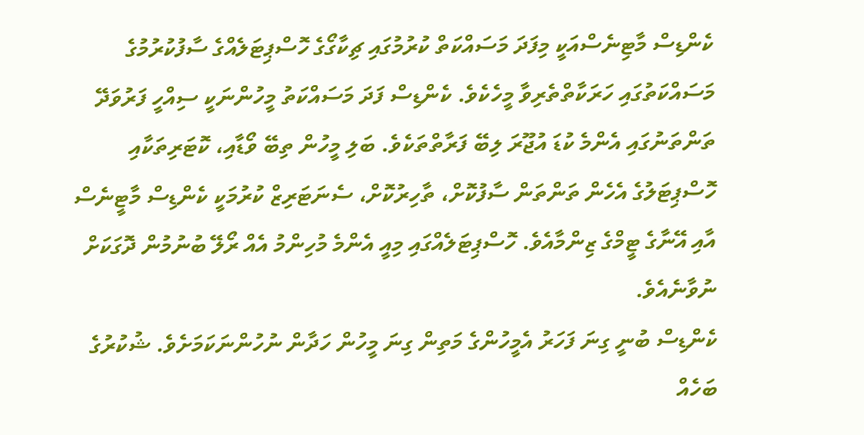ކެންޑިސް މާޓިނެސްއަކީ މިފަދަ މަސައްކަތް ކުރުމުގައި ޗިކާގޯގެ ހޮސްޕިޓަލެއްގެ ސާފުކުރުމުގެ މަސައްކަތުގައި ހަރަކާތްތެރިވާ މީހެކެވެ. ކެންޑިސް ފަދަ މަސައްކަތު މީހުންނަކީ ސިއްހީ ފަރުވަދޭ ތަންތަނުގައި އެންމެ ކުޑަ އުޖޫރަ ލިބޭ ފަރާތްތަކެވެ. ބަލި މީހުން ތިބޭ ވޯޑާއި، ކޮޓަރިތަކާއި ހޮސްޕިޓަލުގެ އެހެން ތަންތަން ސާފުކޮށް، ތާހިރުކޮށް، ސެނަޓަރިޒް ކުރުމަކީ ކެންޑިސް މާޓީނެސް އާއި އޭނާގެ ޓީމްގެ ޒިންމާއެވެ. ހޮސްޕިޓަލެއްގައި މިއީ އެންމެ މުހިންމު އެއް ރޯލޭ ބުނުމުން ދޮގަކަށް ނުވާނެއެވެ.
ކެންޑިސް ބުނީ ގިނަ ފަހަރު އެމީހުންގެ މަތިން ގިނަ މީހުން ހަދާން ނުހުންނަކަމަށެވެ. ޝުކުރުގެ ބަހެއް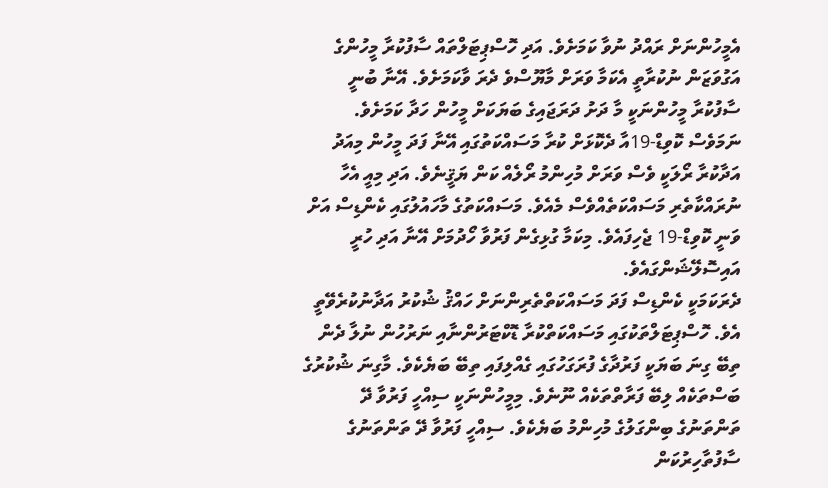އެމީހުންނަށް ރައްދު ނުވާ ކަމަށެވެ. އަދި ހޮސްޕިޓަލްތައް ސާފުކުރާ މީހުންގެ އަގުވަޒަން ނުކުރާތީ އެކަމާ ވަރަށް މާޔޫސްވެ ދެރަ ވާކަމަށެވެ. އޭނާ ބުނީ ސާފުކުރާ މީހުންނަކީ މާ ދަށު ދަރަޖައިގެ ބަޔަކަށް މީހުން ހަދާ ކަމަށެވެ.
ނަމަވެސް ކޮވިޑް-19އާ ދެކޮޅަށް ކުރާ މަސައްކަތުގައި އޭނާ ފަދަ މީހުން މިއަދު އަދާކުރާ ރޯލަކީ ވެސް ވަރަށް މުހިންމު ރޯލެއް ކަން ޔަޤީނެވެ. އަދި މިއީ އެހާ ނުރައްކާތެރި މަސައްކަތެއްވެސް މެއެވެ. މަސައްކަތުގެ މާހައުލުގައި ކެންޑިސް އަށް ވަނީ ކޮވިޑް-19 ޖެހިފައެވެ. މިކަމާ ގުޅިގެން ފަރުވާ ހޯދުމަށް އޭނާ އަދި ހުރީ އައިސޮލޭޝަންގައެވެ.
ދެރަކަމަކީ ކެންޑިސް ފަދަ މަސައްކަތްތެރިންނަށް ހައްޤު ޝުކުރު އަދާނުކުރެވޭތީ އެވެ. ހޮސްޕިޓަލްތަކުގައި މަސައްކަތްކުރާ ޑޮކްޓަރުންނާއި ނަރުހުން ނުލާ ދެން ތިބޭ ގިނަ ބަޔަކީ ފަރުދާގެ ފުރަގަހުގައި ގެއްލިފައި ތިބޭ ބަޔެކެވެ. މާގިނަ ޝުކުރުގެ ބަސްތަކެއް ލިބޭ ފަރާތްތަކެއް ނޫނެވެ. މިމީހުންނަކީ ސިއްހީ ފަރުވާ ދޭ ތަންތަނުގެ ބިންގަލުގެ މުހިންމު ބަޔެކެވެ. ސިއްހީ ފަރުވާ ދޭ ތަންތަނުގެ ސާފުތާހިރުކަން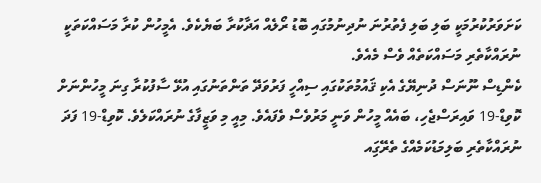ކަށަވަރުކުރުމަކީ ބަލި ބަލި ފެތުރުނަ ނުދިނުމުގައި ބޮޑު ރޯލެއް އަދާކުރާ ބަޔެކެވެ. އެމީހުން ކުރާ މަސައްކަތަކީ ނުރައްކާތެރި މަސައްކަތެއް ވެސް މެއެވެ.
ކެންޑިސް ނޫނަސް ދުނިޔޭގެ އެކި ޤައުމުތަކުގައި ސިއްހީ ފަރުވަދޭ ތަންތަނުގައި އުޅޭ ސާފުކުރާ ގިނަ މީހުންނަށް ކޮވިޑް-19 ވައިރަސްޖެހި، ބައެއް މީހުން ވަނީ މަރުވެސް ވެފައެވެ. މިއީ މި ވަޒީފާގެ ނުރައްކަލެވެ. ކޮވިޑް-19 ފަދަ ނުރައްކާތެރި ބަލިމަޑުކަމެއްގެ ތެރޭގަިއ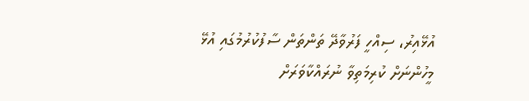އުޅޭއިރު، ސިއްހީ ފަރުވާދޭ ތަންތަން ސާފުކުރުމުގައި އުޅޭ މީހުންނަށް ކުރިމަތިވާ ނުރައްކާވަރަށް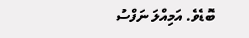ބޮޑެވެ. އަމިއްލަ ނަފްސު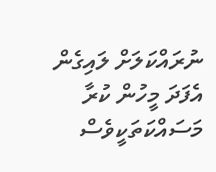ނުރައްކަލަށް ލައިގެން އެފަދަ މީހުން ކުރާ މަސައްކަތަކީވެސް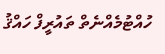ހުއްޓުމެއްނެތް ތައުރީފް ހައްޤު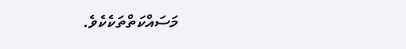މަސައްކަތްތަކެކެވެ.